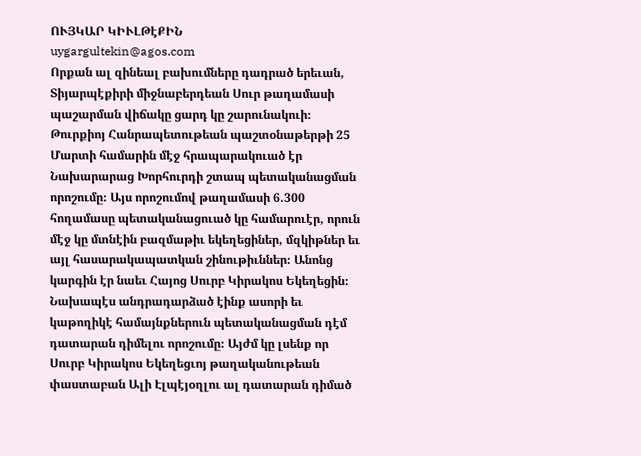ՈՒՅԿԱՐ ԿԻՒԼԹէՔԻՆ
uygargultekin@agos.com
Որքան ալ զինեալ բախումները դադրած երեւան, Տիյարպէքիրի միջնաբերդեան Սուր թաղամասի պաշարման վիճակը ցարդ կը շարունակուի։ Թուրքիոյ Հանրապետութեան պաշտօնաթերթի 25 Մարտի համարին մէջ հրապարակուած էր Նախարարաց Խորհուրդի շտապ պետականացման որոշումը։ Այս որոշումով թաղամասի 6.300 հողամասը պետականացուած կը համարուէր, որուն մէջ կը մտնէին բազմաթիւ եկեղեցիներ, մզկիթներ եւ այլ հասարակապատկան շինութիւններ։ Անոնց կարգին էր նաեւ Հայոց Սուրբ Կիրակոս Եկեղեցին։ Նախապէս անդրադարձած էինք ասորի եւ կաթողիկէ համայնքներուն պետականացման դէմ դատարան դիմելու որոշումը։ Այժմ կը լսենք որ Սուրբ Կիրակոս Եկեղեցւոյ թաղականութեան փաստաբան Ալի Էլպէյօղլու ալ դատարան դիմած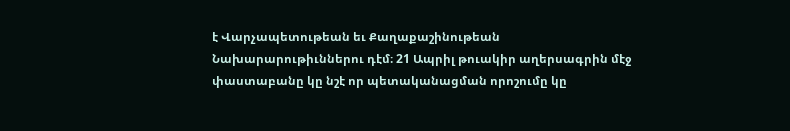է Վարչապետութեան եւ Քաղաքաշինութեան Նախարարութիւններու դէմ։ 21 Ապրիլ թուակիր աղերսագրին մէջ փաստաբանը կը նշէ որ պետականացման որոշումը կը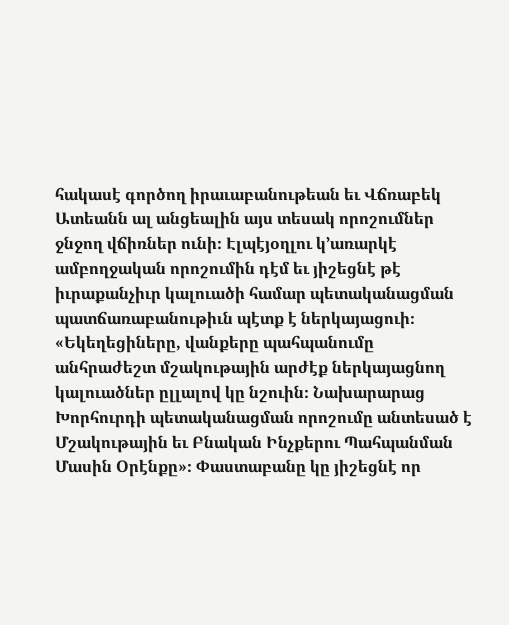հակասէ գործող իրաւաբանութեան եւ Վճռաբեկ Ատեանն ալ անցեալին այս տեսակ որոշումներ ջնջող վճիռներ ունի։ Էլպէյօղլու կ՚առարկէ ամբողջական որոշումին դէմ եւ յիշեցնէ թէ իւրաքանչիւր կալուածի համար պետականացման պատճառաբանութիւն պէտք է ներկայացուի։ «Եկեղեցիները, վանքերը պահպանումը անհրաժեշտ մշակութային արժէք ներկայացնող կալուածներ ըլլալով կը նշուին։ Նախարարաց Խորհուրդի պետականացման որոշումը անտեսած է Մշակութային եւ Բնական Ինչքերու Պահպանման Մասին Օրէնքը»։ Փաստաբանը կը յիշեցնէ որ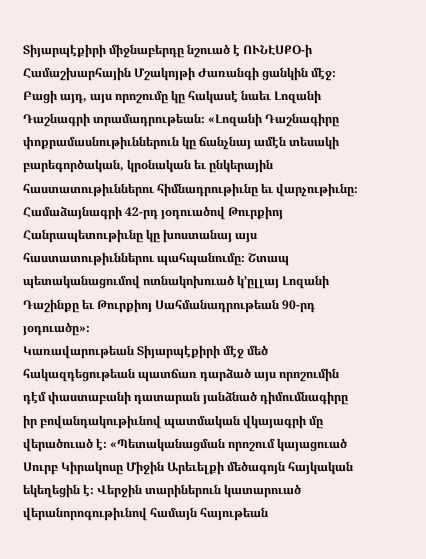Տիյարպէքիրի միջնաբերդը նշուած է ՈՒՆԷՍՔՕ-ի Համաշխարհային Մշակոյթի Ժառանգի ցանկին մէջ։ Բացի այդ, այս որոշումը կը հակասէ նաեւ Լոզանի Դաշնագրի տրամադրութեան։ «Լոզանի Դաշնագիրը փոքրամասնութիւններուն կը ճանչնայ ամէն տեսակի բարեգործական, կրօնական եւ ընկերային հաստատութիւններու հիմնադրութիւնը եւ վարչութիւնը։ Համաձայնագրի 42-րդ յօդուածով Թուրքիոյ Հանրապետութիւնը կը խոստանայ այս հաստատութիւններու պահպանումը։ Շտապ պետականացումով ոտնակոխուած կ՚ըլլայ Լոզանի Դաշինքը եւ Թուրքիոյ Սահմանադրութեան 90-րդ յօդուածը»։
Կառավարութեան Տիյարպէքիրի մէջ մեծ հակազդեցութեան պատճառ դարձած այս որոշումին դէմ փաստաբանի դատարան յանձնած դիմումնագիրը իր բովանդակութիւնով պատմական վկայագրի մը վերածուած է։ «Պետականացման որոշում կայացուած Սուրբ Կիրակոսը Միջին Արեւելքի մեծագոյն հայկական եկեղեցին է։ Վերջին տարիներուն կատարուած վերանորոգութիւնով համայն հայութեան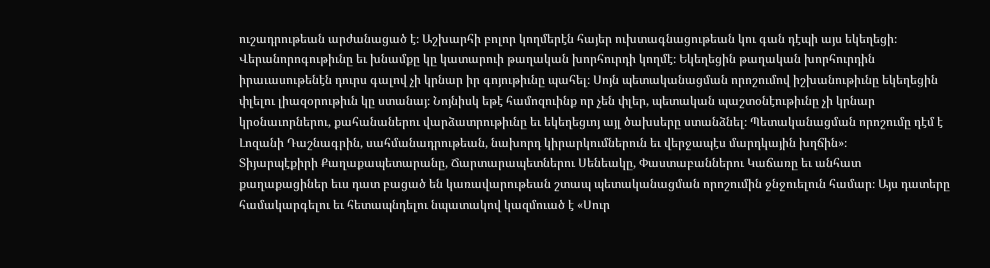ուշադրութեան արժանացած է։ Աշխարհի բոլոր կողմերէն հայեր ուխտագնացութեան կու գան դէպի այս եկեղեցի։ Վերանորոգութիւնը եւ խնամքը կը կատարուի թաղական խորհուրդի կողմէ։ Եկեղեցին թաղական խորհուրդին իրաւասութենէն դուրս գալով չի կրնար իր գոյութիւնը պահել։ Սոյն պետականացման որոշումով իշխանութիւնը եկեղեցին փլելու լիազօրութիւն կը ստանայ։ Նոյնիսկ եթէ համոզուինք որ չեն փլեր, պետական պաշտօնէութիւնը չի կրնար կրօնաւորներու, քահանաներու վարձատրութիւնը եւ եկեղեցւոյ այլ ծախսերը ստանձնել։ Պետականացման որոշումը դէմ է Լոզանի Դաշնագրին, սահմանադրութեան, նախորդ կիրարկումներուն եւ վերջապէս մարդկային խղճին»։
Տիյարպէքիրի Քաղաքապետարանը, Ճարտարապետներու Սենեակը, Փաստաբաններու Կաճառը եւ անհատ քաղաքացիներ եւս դատ բացած են կառավարութեան շտապ պետականացման որոշումին ջնջուելուն համար։ Այս դատերը համակարգելու եւ հետապնդելու նպատակով կազմուած է «Սուր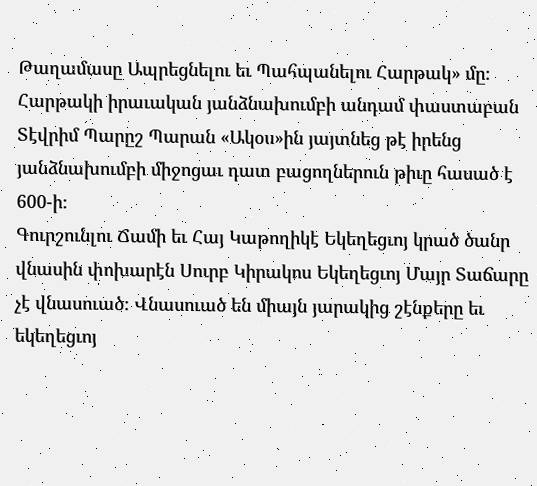Թաղամասը Ապրեցնելու եւ Պահպանելու Հարթակ» մը։ Հարթակի իրաւական յանձնախումբի անդամ փաստաբան Տէվրիմ Պարըշ Պարան «Ակօս»ին յայտնեց թէ իրենց յանձնախումբի միջոցաւ դատ բացողներուն թիւը հասած է 600-ի։
Գուրշունլու Ճամի եւ Հայ Կաթողիկէ Եկեղեցւոյ կրած ծանր վնասին փոխարէն Սուրբ Կիրակոս Եկեղեցւոյ Մայր Տաճարը չէ վնասուած։ Վնասուած են միայն յարակից շէնքերը եւ եկեղեցւոյ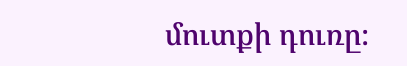մուտքի դուռը։